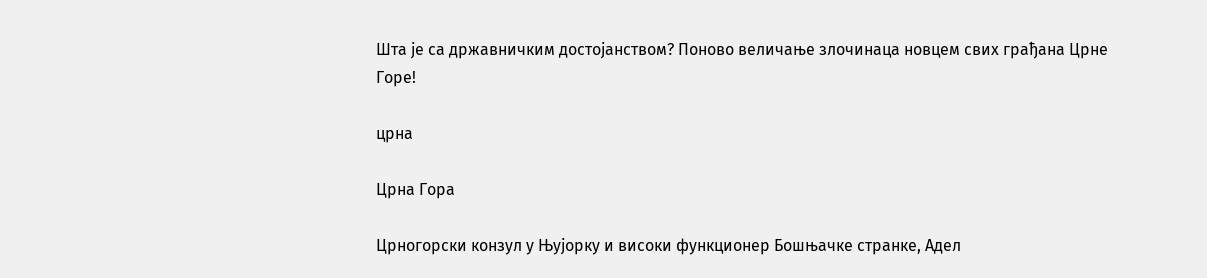Шта је са државничким достојанством? Поново величање злочинаца новцем свих грађана Црне Горе!

црна

Црна Гора

Црногорски конзул у Њујорку и високи функционер Бошњачке странке, Адел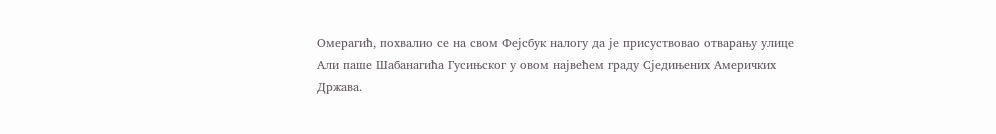Омерагић, похвалио се на свом Фејсбук налогу да је присуствовао отварању улице Али паше Шабанагића Гусињског у овом највећем граду Сједињених Америчких Држава.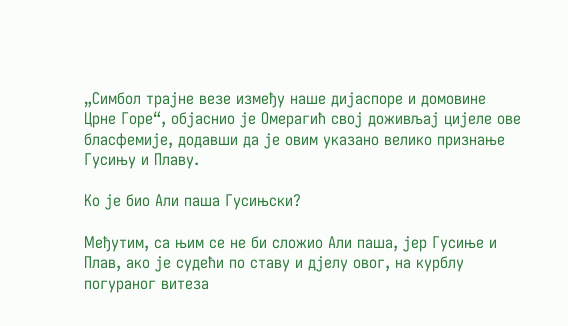„Симбол трајне везе између наше дијаспоре и домовине Црне Горе“, објаснио је Омерагић свој доживљај цијеле ове бласфемије, додавши да је овим указано велико признање Гусињу и Плаву.

Ко је био Али паша Гусињски?

Међутим, са њим се не би сложио Али паша, јер Гусиње и Плав, ако је судећи по ставу и дјелу овог, на курблу погураног витеза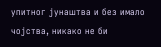упитног јунаштва и без имало чојства, никако не би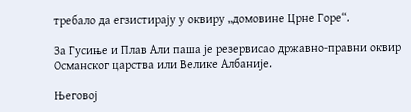требало да егзистирају у оквиру „домовине Црне Горе“.

За Гусиње и Плав Али паша је резервисао државно-правни оквир Османског царства или Велике Албаније.

Његовој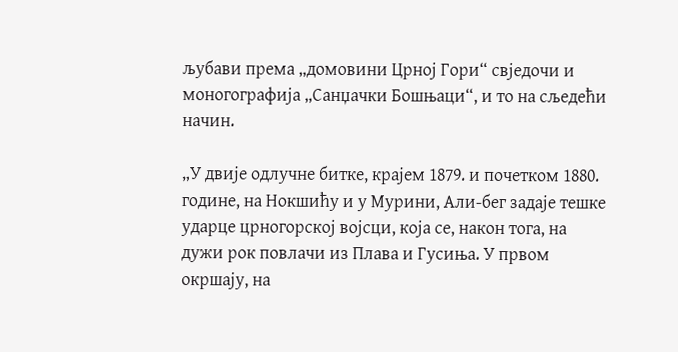љубави према „домовини Црној Гори“ свједочи и моногографија „Санџачки Бошњаци“, и то на сљедећи начин.

„У двије одлучне битке, крајем 1879. и почетком 1880. године, на Нокшићу и у Мурини, Али-бег задаје тешке ударце црногорској војсци, која се, након тога, на дужи рок повлачи из Плава и Гусиња. У првом окршају, на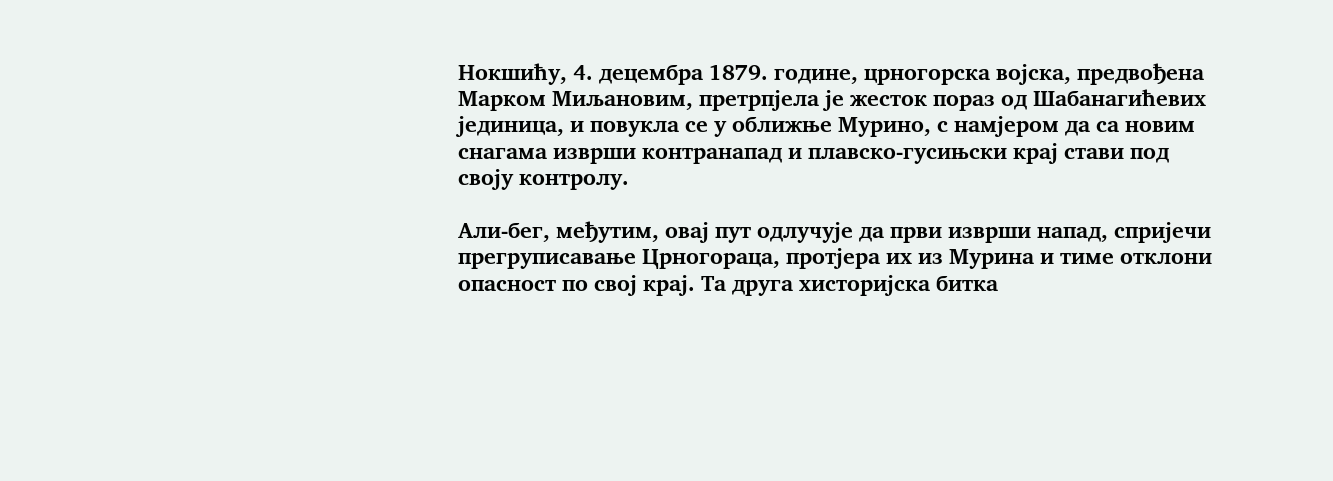Нокшићу, 4. децембра 1879. године, црногорска војска, предвођена Марком Миљановим, претрпјела је жесток пораз од Шабанагићевих јединица, и повукла се у оближње Мурино, с намјером да са новим снагама изврши контранапад и плавско-гусињски крај стави под своју контролу.

Али-бег, међутим, овај пут одлучује да први изврши напад, спријечи прегруписавање Црногораца, протјера их из Мурина и тиме отклони опасност по свој крај. Та друга хисторијска битка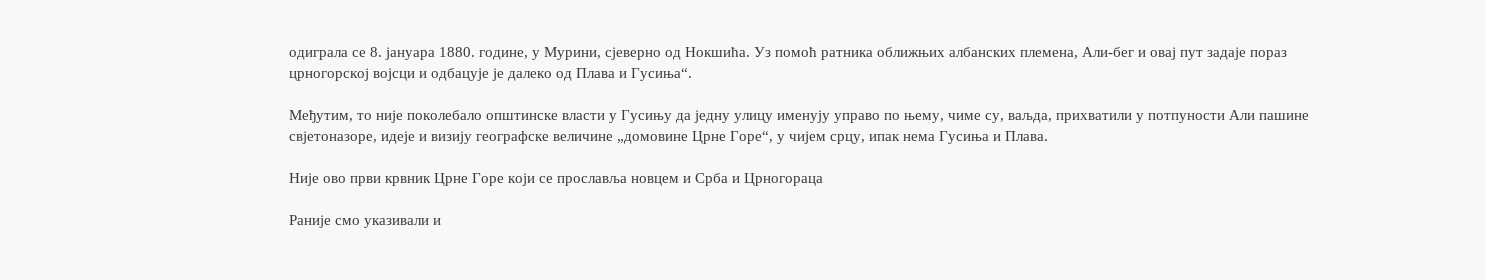одиграла се 8. јануара 1880. године, у Мурини, сјеверно од Нокшића. Уз помоћ ратника оближњих албанских племена, Али-бег и овај пут задаје пораз црногорској војсци и одбацује је далеко од Плава и Гусиња“.

Међутим, то није поколебало општинске власти у Гусињу да једну улицу именују управо по њему, чиме су, ваљда, прихватили у потпуности Али пашине свјетоназоре, идеје и визију географске величине „домовине Црне Горе“, у чијем срцу, ипак нема Гусиња и Плава.

Није ово први крвник Црне Горе који се прославља новцем и Срба и Црногораца

Раније смо указивали и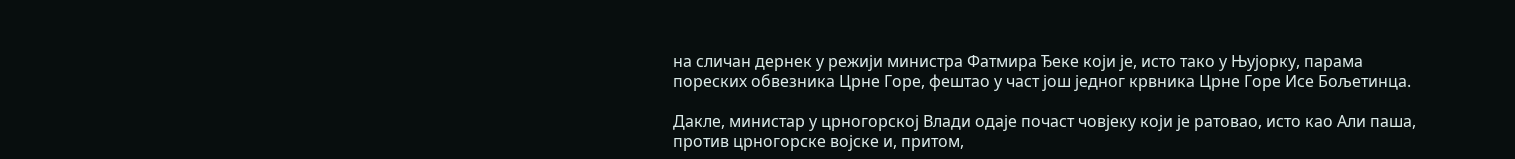на сличан дернек у режији министра Фатмира Ђеке који је, исто тако у Њујорку, парама пореских обвезника Црне Горе, фештао у част још једног крвника Црне Горе Исе Бољетинца.

Дакле, министар у црногорској Влади одаје почаст човјеку који је ратовао, исто као Али паша, против црногорске војске и, притом,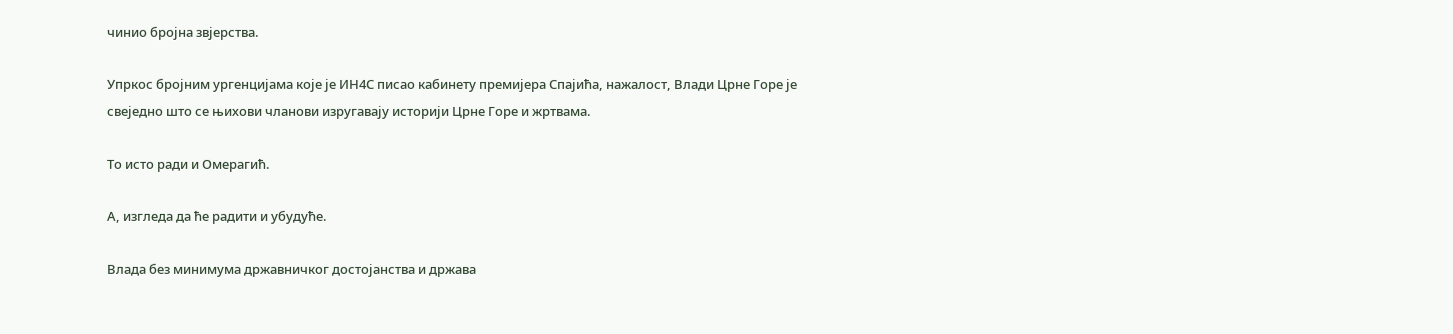чинио бројна звјерства.

Упркос бројним ургенцијама које је ИН4С писао кабинету премијера Спајића, нажалост, Влади Црне Горе је свеједно што се њихови чланови изругавају историји Црне Горе и жртвама.

То исто ради и Омерагић.

А, изгледа да ће радити и убудуће.

Влада без минимума државничког достојанства и држава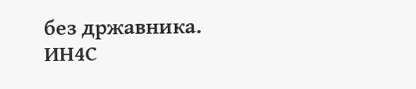без државника.
ИН4С